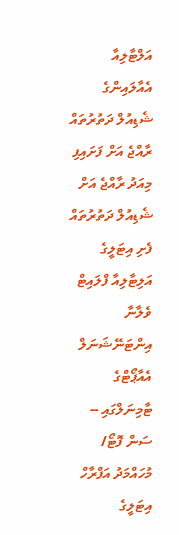އަލްޓާލިއާ އެއާލައިންގެ ޝެޑިއުލް ދަތުރުތައް ރާއްޖެ އަށް ފަށައިފި
މިއަދު ރާއްޖެ އަށް ޝެޑިއުލް ދަތުރުތައް ފެށި އިޓަލީގެ އަލިޓާލިއާ ފްލައިޓް ވެލާނާ އިންޓަނޭޝަނަލް އެއާޕޯޓްގެ ޓާމިނަލްގައި -- ސަން ފޮޓޯ/ މުހައްމަދު އަފްރާހް
އިޓަލީގެ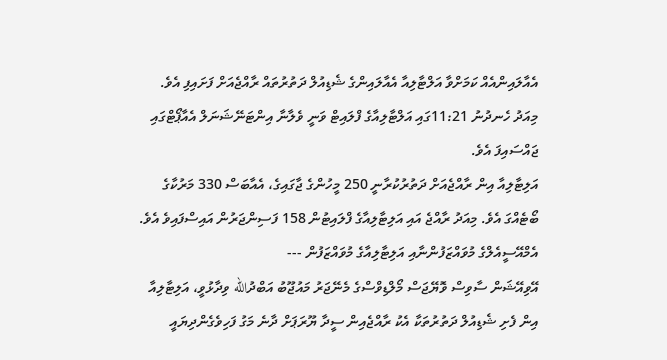އެއާލައިންއެއް ކަމަށްވާ އަލްޓާލިއާ އެއާލައިންގެ ޝެޑިއުލް ދަތުރުތައް ރާއްޖެއަށް ފަށައިފި އެވެ.
މިއަދު ހެނދުނު 11:21ގައި އަލްޓާލިއާގެ ފްލައިޓް ވަނީ ވެލާނާ އިންޓަނޭޝަނަލް އެއާޕޯޓްގައި ޖައްސައިފަ އެވެ.
އަލިޓާލިއާ އިން ރާއްޖެއަށް ދަތުރުކުރާނީ 250 މީހުންގެ ޖާގައިގެ، އެއާބަސް 330 މަރުކާގެ ބޯޓެއްގަ އެވެ. މިއަދު ރާއްޖެ އައި އަލިޓާލިއާގެ ފްލައިޓުން 158 ފަސިންޖަރުން އައިސްފައިވެ އެވެ.
އެމްއޭސީއެލްގެ މުވައްޒަފުންނާއި އަލިޓާލިއާގެ މުވައްޒަފުން ---
އޭވިއޭޝަން ސާވިސް ވޮޔޭޖަސް މޯލްޑިވްސްގެ މެނޭޖަރު މައުޖޫބު އަބްދުالله ވިދާޅުވީ، އަލިޓާލިއާ އިން ފެށި ޝެޑިއުލް ދަތުރުތަކާ އެކު ރާއްޖެއިން ސީދާ ޔޫރަޕަށް ދާނެ މަގު ފަހިވެގެންދިޔައީ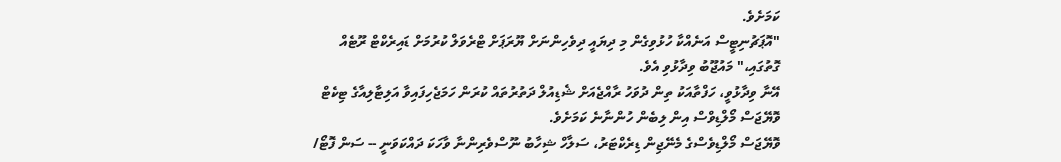ކަމަށެވެ.
"އޮޕަޗުނިޓީސް އަނެއްކާ ހުޅުވިގެން މި ދިޔައީ ދިވެހިންނަށް ޔޫރަޕަށް ޓްރެވަލް ކުރުމަށް ޑައިރެކްޓް ރޫޓެއް ގޮތުގައި،" މައުޖޫބު ވިދާޅުވި އެވެ.
އޭނާ ވިދާޅުވީ، ހަފްތާއަކު ތިން ދުވަހު ރާއްޖެއަށް ޝެޑިއުލް ދަތުރުތައް ކުރަން ހަމަޖެހިފައިވާ އަލިޓާލިއާގެ ޓިކެޓް ވޮޔޭޖަސް މޯލްޑިވްސް އިން ލިބެން ހުންނާނެ ކަމަށެވެ.
ވޮޔޭޖަސް މޯލްޑިވެސްގެ މެނޭޖިން ޑިރެކްޓަރު، ސަލާހް ޝިހާބު ނޫސްވެރިންނާ ވާހަކަ ދައްކަވަނީ -- ސަން ފޮޓޯ/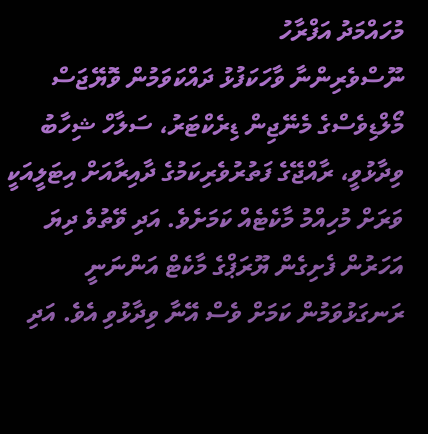މުހައްމަދު އަފްރާހު
ނޫސްވެރިންނާ ވާހަކަފުޅު ދައްކަވަމުން ވޮޔޭޖަސް މޯލްޑިވެސްގެ މެނޭޖިން ޑިރެކްޓަރު، ސަލާހް ޝިހާބު ވިދާޅުވީ، ރާއްޖޭގެ ފަތުރުވެރިކަމުގެ ދާއިރާއަށް އިޓަލީއަކީ ވަރަށް މުހިއްމު މާކެޓެއް ކަމަށެވެ. އަދި ވޭތުވެ ދިޔަ އަހަރުން ފެށިގެން ޔޫރަޕްގެ މާކެޓް އަންނަނީ ރަނގަޅުވަމުން ކަމަށް ވެސް އޭނާ ވިދާޅުވި އެވެ. އަދި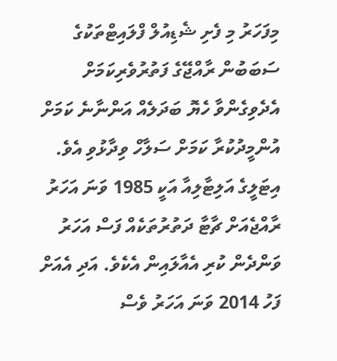މިފަހަރު މި ފެށި ޝެޑިއުލް ފްލައިޓްތަކުގެ ސަބަބުން ރާއްޖޭގެ ފަތުރުވެރިކަމަށް އެދެވިގެންވާ ހެޔޮ ބަދަލެއް އަންނާނެ ކަމަށް އުންމީދުކުރާ ކަމަށް ސަލާހް ވިދާޅުވި އެވެ.
އިޓަލީގެ އަލިޓާލިއާ އަކީ 1985 ވަނަ އަހަރު ރާއްޖެއަށް ޗާޓާ ދަތުރުތަކެއް ފަސް އަހަރު ވަންދެން ކުރި އެއާލައިން އެކެވެ. އަދި އެއަށް ފަހު 2014 ވަނަ އަހަރު ވެސް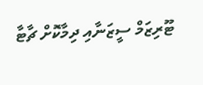ޓޫރިޒަމް ސީޒަނާއި ދިމާކޮށް ޗާޓާ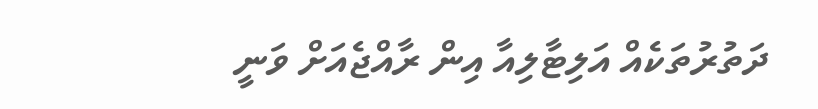ދަތުރުތަކެއް އަލިޓާލިއާ އިން ރާއްޖެއަށް ވަނީ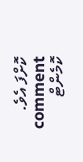ކޮށްފަ އެވެ.
comment ކޮމެންޓް